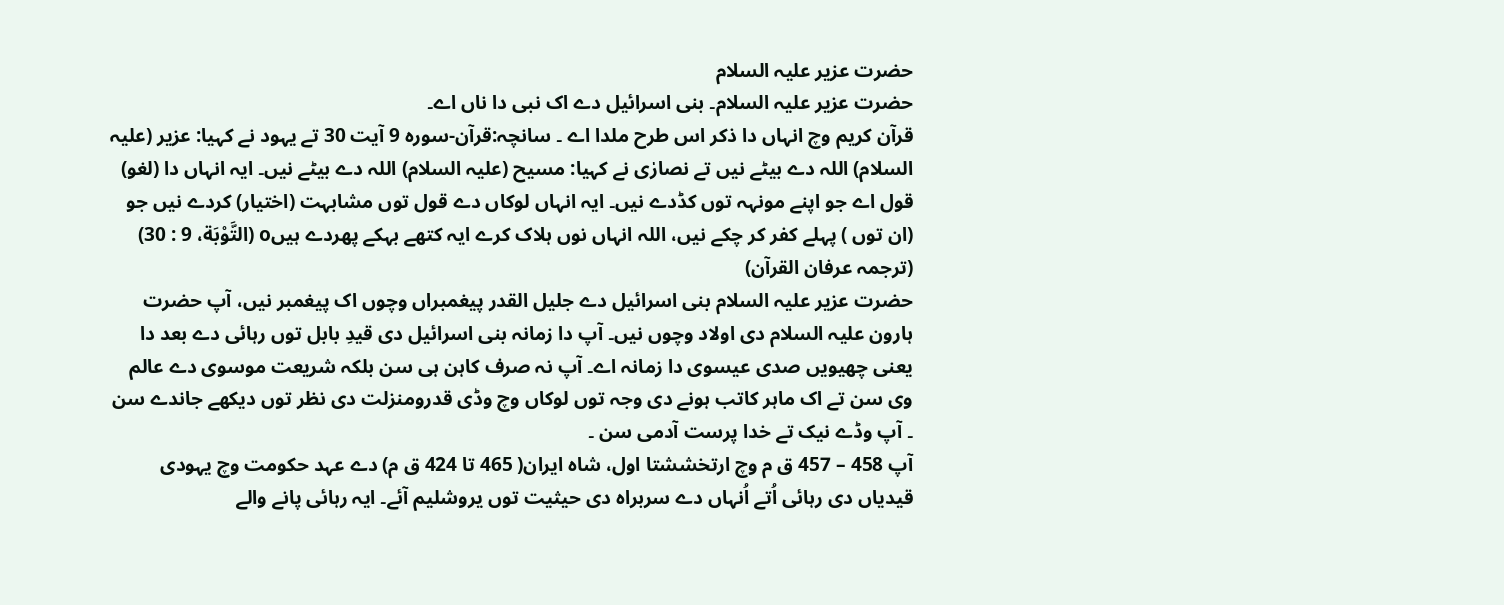حضرت عزیر علیہ السلام
حضرت عزیر علیہ السلام۔ بنی اسرائیل دے اک نبی دا ناں اے۔
قرآن کریم وچ انہاں دا ذکر اس طرح ملدا اے ۔ سانچہ:قرآن-سورہ 9 آیت 30 تے یہود نے کہیا: عزیر (علیہ السلام) اللہ دے بیٹے نيں تے نصارٰی نے کہیا: مسیح (علیہ السلام) اللہ دے بیٹے نيں۔ ایہ انہاں دا (لغو) قول اے جو اپنے مونہہ توں کڈدے نيں۔ ایہ انہاں لوکاں دے قول توں مشابہت (اختیار) کردے نيں جو (ان توں ) پہلے کفر کر چکے نيں، اللہ انہاں نوں ہلاک کرے ایہ کتھے بہکے پھردے ہیںo (التَّوْبَة، 9 : 30) (ترجمہ عرفان القرآن)
حضرت عزیر علیہ السلام بنی اسرائیل دے جلیل القدر پیغمبراں وچوں اک پیغمبر نيں، آپ حضرت ہارون علیہ السلام دی اولاد وچوں نيں۔ آپ دا زمانہ بنی اسرائیل دی قیدِ بابل توں رہائی دے بعد دا یعنی چھیويں صدی عیسوی دا زمانہ اے۔ آپ نہ صرف کاہن ہی سن بلکہ شریعت موسوی دے عالم وی سن تے اک ماہر کاتب ہونے دی وجہ توں لوکاں وچ وڈی قدرومنزلت دی نظر توں دیکھے جاندے سن ۔ آپ وڈے نیک تے خدا پرست آدمی سن ۔
آپ 458 – 457 ق م وچ ارتخششتا اول، شاہ ایران( 465 تا 424 ق م) دے عہد حکومت وچ یہودی قیدیاں دی رہائی اُتے اُنہاں دے سربراہ دی حیثیت توں یروشلیم آئے۔ ایہ رہائی پانے والے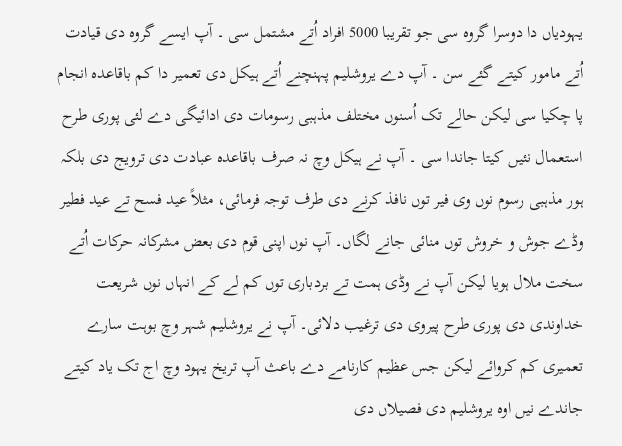یہودیاں دا دوسرا گروہ سی جو تقریبا 5000 افراد اُتے مشتمل سی ۔ آپ ايسے گروہ دی قیادت اُتے مامور کیتے گئے سن ۔ آپ دے یروشلیم پہنچنے اُتے ہیکل دی تعمیر دا کم باقاعدہ انجام پا چکيا سی لیکن حالے تک اُسنوں مختلف مذہبی رسومات دی ادائیگی دے لئی پوری طرح استعمال نئيں کیتا جاندا سی ۔ آپ نے ہیکل وچ نہ صرف باقاعدہ عبادت دی ترویج دی بلکہ ہور مذہبی رسوم نوں وی فیر توں نافذ کرنے دی طرف توجہ فرمائی، مثلاً عید فسح تے عید فطیر وڈے جوش و خروش توں منائی جانے لگاں۔ آپ نوں اپنی قوم دی بعض مشرکانہ حرکات اُتے سخت ملال ہويا لیکن آپ نے وڈی ہمت تے بردباری توں کم لے کے انہاں نوں شریعت خداوندی دی پوری طرح پیروی دی ترغیب دلائی۔ آپ نے یروشلیم شہر وچ بوہت سارے تعمیری کم کروائے لیکن جس عظیم کارنامے دے باعث آپ تریخ یہود وچ اج تک یاد کیتے جاندے نيں اوہ یروشلیم دی فصیلاں دی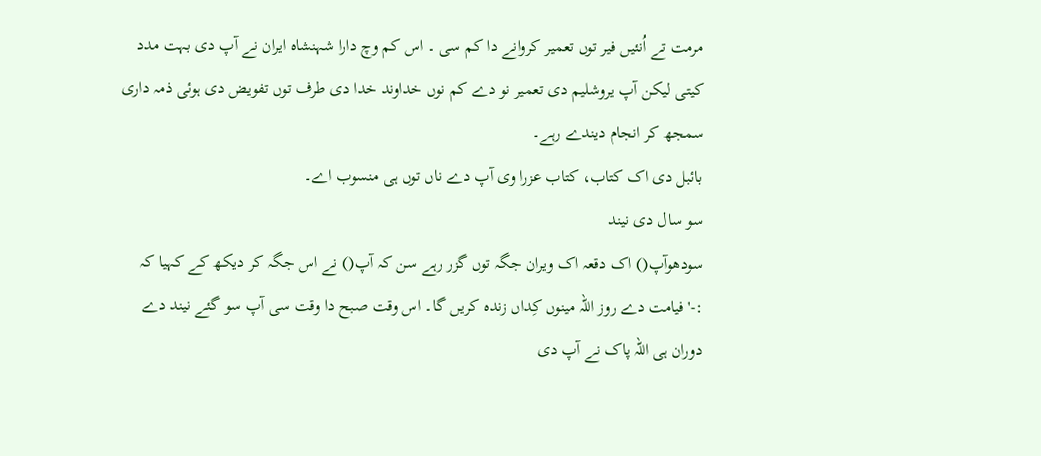مرمت تے اُنئيں فیر توں تعمیر کروانے دا کم سی ۔ اس کم وچ دارا شہنشاہ ایران نے آپ دی بہت مدد کيتی لیکن آپ یروشلیم دی تعمیر نو دے کم نوں خداوند خدا دی طرف توں تفویض دی ہوئی ذمہ داری سمجھ کر انجام دیندے رہے۔
بائبل دی اک کتاب، کتاب عزرا وی آپ دے ناں توں ہی منسوب اے۔
سو سال دی نیند
سودھوآپ() اک دقعہ اک ویران جگہ توں گزر رہے سن کہ آپ() نے اس جگہ کر دیکھ کے کہیا کہ :-'فیامت دے روز اللہ مینوں کِداں زندہ کريں گا۔ اس وقت صبح دا وقت سی آپ سو گئے نیند دے دوران ہی اللہ پاک نے آپ دی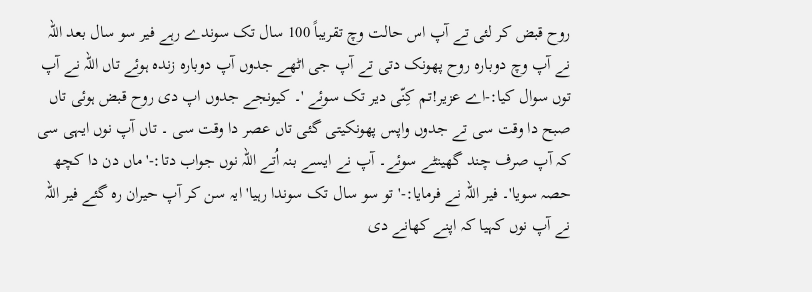روح قبض کر لئی تے آپ اس حالت وچ تقریباً 100 سال تک سوندے رہے فیر سو سال بعد اللہ نے آپ وچ دوبارہ روح پھونک دتی تے آپ جی اٹھے جدوں آپ دوبارہ زندہ ہوئے تاں اللہ نے آپ توں سوال کیا:-اے عزیر!تم کِنّی دیر تک سوئے '۔ کیونجے جدوں اپ دی روح قبض ہوئی تاں صبح دا وقت سی تے جدوں واپس پھونکيتی گئی تاں عصر دا وقت سی ۔ تاں آپ نوں ایہی سی کہ آپ صرف چند گھینٹے سوئے۔ آپ نے ايسے بنہ اُتے اللہ نوں جواب دتا:-'ماں دن دا کچھ حصہ سویا'۔ فیر اللہ نے فرمایا:-'تو سو سال تک سوندا رہیا' ایہ سن کر آپ حیران رہ گئے فیر اللہ نے آپ نوں کہیا کہ اپنے کھانے دی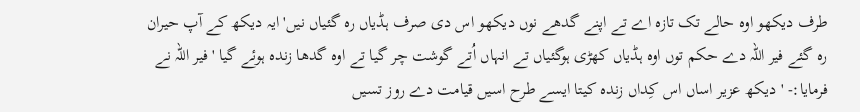طرف دیکھو اوہ حالے تک تازہ اے تے اپنے گدھے نوں دیکھو اس دی صرف ہڈیاں رہ گئیاں نيں' ایہ دیکھ کے آپ حیران رہ گئے فیر اللہ دے حکم توں اوہ ہڈیاں کھڑی ہوگئياں تے انہاں اُتے گوشت چر گیا تے اوہ گدھا زندہ ہوئے گیا ' فیر اللہ نے فرمایا:- 'دیکھ عزیر اساں اس کِداں زندہ کیتا ايسے طرح اسيں قیامت دے روز تسيں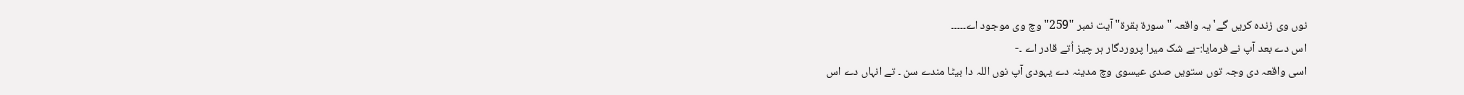نوں وی زندہ کريں گے' یہ واقعہ "سورۃ بقرۃ" آیت نمبر "259" وچ وی موجود اے۔۔۔۔۔
اس دے بعد آپ نے فرمایا:-بے شک میرا پروردگار ہر چیز اُتے قادر اے ۔-
اسی واقعہ دی وجہ توں ستويں صدی عیسوی وچ مدینہ دے یہودی آپ نوں اللہ دا بیٹا مندے سن ۔ تے انہاں دے اس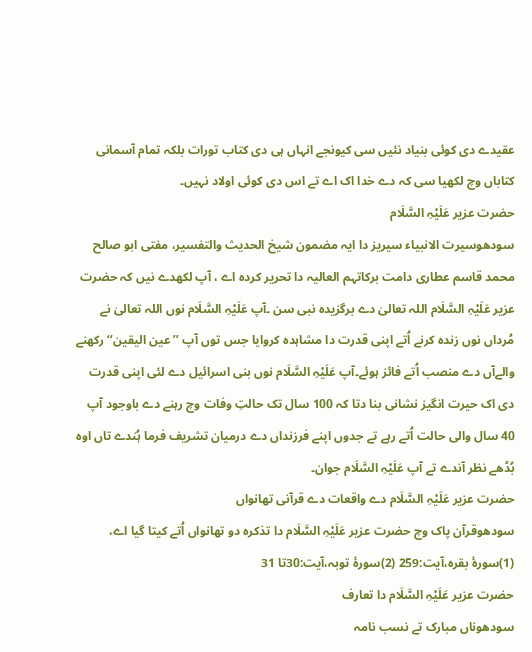عقیدے دی کوئی بنیاد نئيں سی کیونجے انہاں ہی دی کتاب تورات بلکہ تمام آسمانی کتاباں وچ لکھیا سی کہ دے خدا اک اے تے اس دی کوئی اولاد نہيں۔
حضرت عزیر عَلَیْہِ السَّلَام
سودھوسیرت الانبیاء سیریز دا ایہ مضمون شیخ الحدیث والتفسیر، مفتی ابو صالح محمد قاسم عطاری دامت برکاتہم العالیہ دا تحریر کردہ اے ، آپ لکھدے نيں کہ حضرت عزیر عَلَیْہِ السَّلَام اللہ تعالیٰ دے برگزیدہ نبی سن ۔آپ عَلَیْہِ السَّلَام نوں اللہ تعالیٰ نے مُرداں نوں زندہ کرنے اُتے اپنی قدرت دا مشاہدہ کروایا جس توں آپ ’’عین الیقین‘‘ رکھنے والےآں دے منصب اُتے فائز ہوئے۔آپ عَلَیْہِ السَّلَام نوں بنی اسرائیل دے لئی اپنی قدرت دی اک حیرت انگیز نشانی بنا دتا کہ 100 سال تک حالتِ وفات وچ رہنے دے باوجود آپ 40 سال والی حالت اُتے رہے تے جدوں اپنے فرزنداں دے درمیان تشریف فرما ہُندے تاں اوہ بُڈھے نظر آندے تے آپ عَلَیْہِ السَّلَام جوان۔
حضرت عزیر عَلَیْہِ السَّلَام دے واقعات دے قرآنی تھانواں
سودھوقرآن پاک وچ حضرت عزیر عَلَیْہِ السَّلَام دا تذکرہ دو تھانواں اُتے کيتا گیا اے،
(1)سورۂ بقرہ،آیت:259 (2)سورۂ توبہ،آیت:30تا 31
حضرت عزیر عَلَیْہِ السَّلَام دا تعارف
سودھوناں مبارک تے نسب نامہ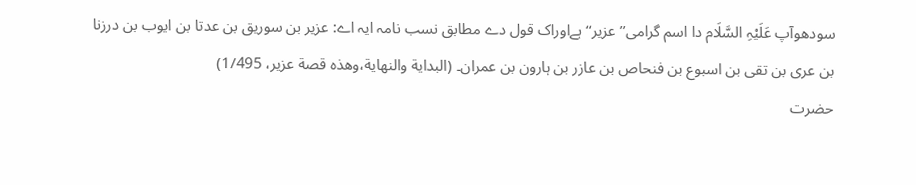سودھوآپ عَلَیْہِ السَّلَام دا اسم گرامی’’عزیر‘‘ہےاوراک قول دے مطابق نسب نامہ ایہ اے: عزیر بن سوریق بن عدتا بن ایوب بن درزنا بن عری بن تقی بن اسبوع بن فنحاص بن عازر بن ہارون بن عمران۔ (البدایة والنھایة،وھذہ قصة عزیر، 1/495)
حضرت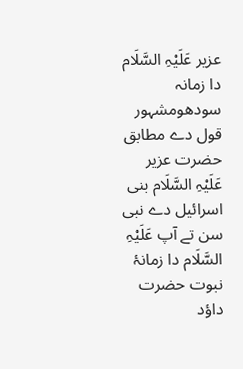عزیر عَلَیْہِ السَّلَام دا زمانہ
سودھومشہور قول دے مطابق حضرت عزیر عَلَیْہِ السَّلَام بنی اسرائیل دے نبی سن تے آپ عَلَیْہِ السَّلَام دا زمانۂ نبوت حضرت داؤد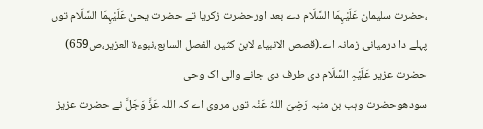،حضرت سلیمان عَلَیْہِمَا السَّلَام دے بعد اورحضرت زکریا تے حضرت یحیٰ عَلَیْہِمَا السَّلَام توں پہلے دا درمیانی زمانہ اے۔(قصص الانبیاء لابن کثیر، الفصل السابع،نبوءة العزیر،ص659)
حضرت عزیر عَلَیْہِ السَّلَام دی طرف دی جانے والی اک وحی
سودھوحضرت وہب بن منبہ رَضِیَ اللہُ عَنْہ توں مروی اے کہ اللہ عَزَّ وَجَلَّ نے حضرت عزیز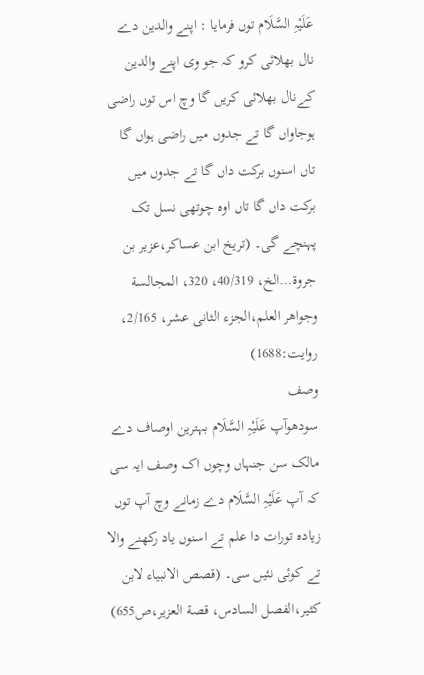عَلَیْہِ السَّلَام توں فرمایا : اپنے والدین دے نال بھلائی کرو کہ جو وی اپنے والدین کےنال بھلائی کريں گا وچ اس توں راضی ہوجاواں گا تے جدوں ميں راضی ہواں گا تاں اسنوں برکت داں گا تے جدوں ميں برکت داں گا تاں اوہ چوتھی نسل تک پہنچے گی۔ (تریخ ابن عساکر،عزیر بن جروة…الخ، 40/319، 320، المجالسة وجواھر العلم،الجزء الثانی عشر، 2/165، روایت:1688)
وصف
سودھوآپ عَلَیْہِ السَّلَام بہترین اوصاف دے مالک سن جنہاں وچوں اک وصف ایہ سی کہ آپ عَلَیْہِ السَّلَام دے زمانے وچ آپ توں زیادہ تورات دا علم تے اسنوں یاد رکھنے والا تے کوئی نئيں سی۔ (قصص الانبیاء لابن کثیر،الفصل السادس، قصة العزیر،ص655)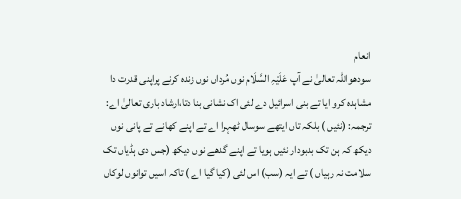انعام
سودھواللہ تعالیٰ نے آپ عَلَیْہِ السَّلَام نوں مُرداں نوں زندہ کرنے پراپنی قدرت دا مشاہدہ کرو ایا تے بنی اسرائیل دے لئی اک نشانی بنا دتا،ارشاد باری تعالیٰ اے:
ترجمہ: (نئيں ) بلکہ تاں ایتھے سوسال ٹھہرا اے تے اپنے کھانے تے پانی نوں دیکھ کہ ہن تک بدبودار نئيں ہويا تے اپنے گدھے نوں دیکھ (جس دی ہڈیاں تک سلامت نہ رہیاں ) تے ایہ (سب) اس لئی (کیا گیا اے ) تاکہ اسيں توانوں لوکاں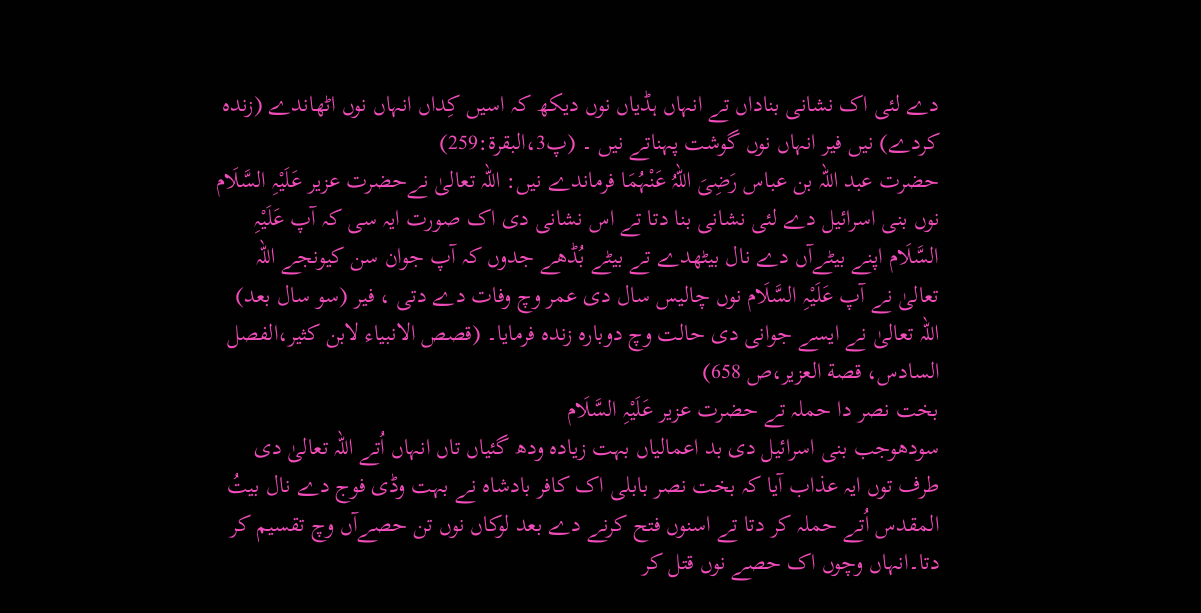دے لئی اک نشانی بناداں تے انہاں ہڈیاں نوں دیکھ کہ اسيں کِداں انہاں نوں اٹھاندے (زندہ کردے) نيں فیر انہاں نوں گوشت پہناتے نيں ۔ (پ3،البقرة:259)
حضرت عبد اللہ بن عباس رَضِیَ اللہُ عَنْہُمَا فرماندے نيں: اللہ تعالیٰ نےحضرت عزیر عَلَیْہِ السَّلَام نوں بنی اسرائیل دے لئی نشانی بنا دتا تے اس نشانی دی اک صورت ایہ سی کہ آپ عَلَیْہِ السَّلَام اپنے بیٹےآں دے نال بیٹھدے تے بیٹے بُڈھے جدوں کہ آپ جوان سن کیونجے اللہ تعالیٰ نے آپ عَلَیْہِ السَّلَام نوں چالیس سال دی عمر وچ وفات دے دتی ، فیر (سو سال بعد) اللہ تعالیٰ نے ايسے جوانی دی حالت وچ دوبارہ زندہ فرمایا۔ (قصص الانبیاء لابن کثیر،الفصل السادس، قصة العزیر،ص 658)
بخت نصر دا حملہ تے حضرت عزیر عَلَیْہِ السَّلَام
سودھوجب بنی اسرائیل دی بد اعمالیاں بہت زیادہ ودھ گئياں تاں انہاں اُتے اللہ تعالیٰ دی طرف توں ایہ عذاب آیا کہ بخت نصر بابلی اک کافر بادشاہ نے بہت وڈی فوج دے نال بیتُ المقدس اُتے حملہ کر دتا تے اسنوں فتح کرنے دے بعد لوکاں نوں تن حصےآں وچ تقسیم کر دتا۔انہاں وچوں اک حصے نوں قتل کر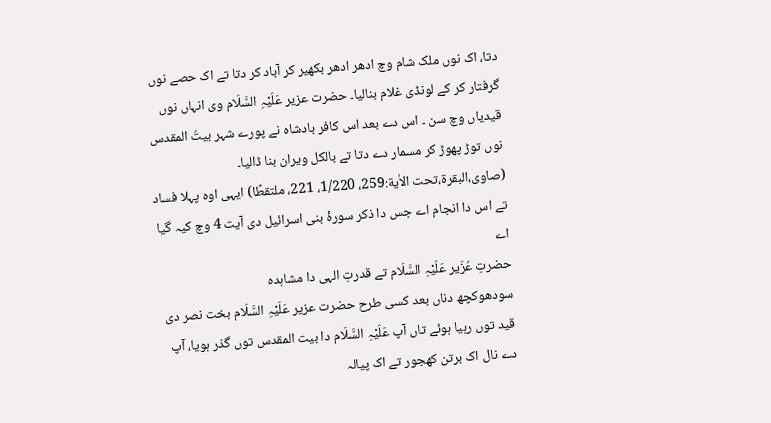دتا، اک نوں ملک شام وچ ادھر ادھر بکھیر کر آباد کر دتا تے اک حصے نوں گرفتار کر کے لونڈی غلام بنالیا۔ حضرت عزیر عَلَیْہِ السَّلَام وی انہاں نوں قیدیاں وچ سن ۔ اس دے بعد اس کافر بادشاہ نے پورے شہر بیتُ المقدس نوں توڑ پھوڑ کر مسمار دے دتا تے بالکل ویران بنا ڈالیا۔ (صاوی،البقرة،تحت الاٰية:259، 1/220، 221، ملتقطًا) ایہی اوہ پہلا فساد تے اس دا انجام اے جس دا ذکر سورۂ بنی اسرائیل دی آیت 4 وچ کیہ گیا اے
حضرتِ عُزَیر عَلَیْہِ السَّلَام تے قدرتِ الہی دا مشاہدہ
سودھوکچھ دناں بعد کسی طرح حضرت عزیر عَلَیْہِ السَّلَام بخت نصر دی قید توں رہیا ہوئے تاں آپ عَلَیْہِ السَّلَام دا بیت المقدس توں گذر ہويا، آپ دے نال اک برتن کھجور تے اک پیالہ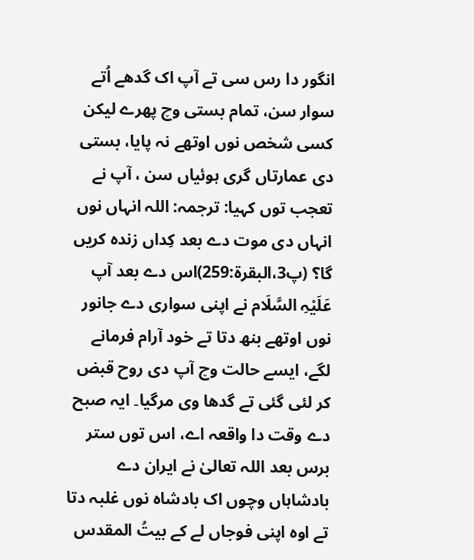انگور دا رس سی تے آپ اک گدھے اُتے سوار سن، تمام بستی وچ پھرے لیکن کسی شخص نوں اوتھے نہ پایا، بستی دی عمارتاں گری ہوئیاں سن ، آپ نے تعجب توں کہیا: ترجمہ: اللہ انہاں نوں انہاں دی موت دے بعد کِداں زندہ کريں گا؟ (پ3،البقرة:259)اس دے بعد آپ عَلَیْہِ السَّلَام نے اپنی سواری دے جانور نوں اوتھے بنھ دتا تے خود آرام فرمانے لگے، ايسے حالت وچ آپ دی روح قبض کر لئی گئی تے گدھا وی مرگیا۔ ایہ صبح دے وقت دا واقعہ اے، اس توں ستر برس بعد اللہ تعالیٰ نے ایران دے بادشاہاں وچوں اک بادشاہ نوں غلبہ دتا تے اوہ اپنی فوجاں لے کے بیتُ المقدس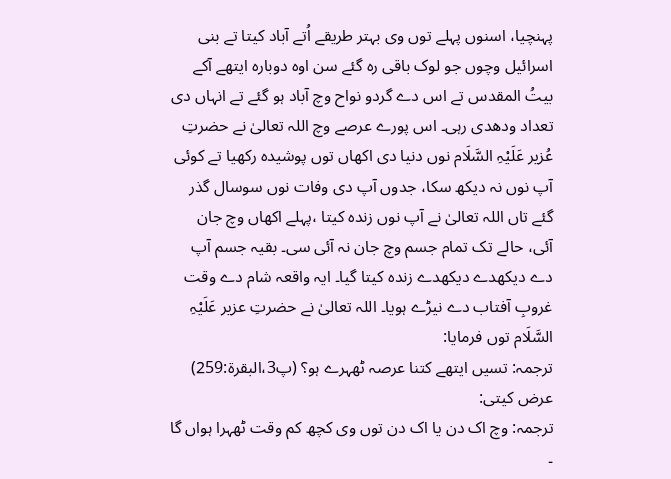پہنچیا، اسنوں پہلے توں وی بہتر طریقے اُتے آباد کيتا تے بنی اسرائیل وچوں جو لوک باقی رہ گئے سن اوہ دوبارہ ایتھے آکے بیتُ المقدس تے اس دے گردو نواح وچ آباد ہو گئے تے انہاں دی تعداد ودھدی رہی۔ اس پورے عرصے وچ اللہ تعالیٰ نے حضرتِ عُزیر عَلَیْہِ السَّلَام نوں دنیا دی اکھاں توں پوشیدہ رکھیا تے کوئی آپ نوں نہ دیکھ سکا، جدوں آپ دی وفات نوں سوسال گذر گئے تاں اللہ تعالیٰ نے آپ نوں زندہ کيتا ،پہلے اکھاں وچ جان آئی، حالے تک تمام جسم وچ جان نہ آئی سی۔ بقیہ جسم آپ دے دیکھدے دیکھدے زندہ کيتا گیا۔ ایہ واقعہ شام دے وقت غروبِ آفتاب دے نیڑے ہويا۔ اللہ تعالیٰ نے حضرتِ عزیر عَلَیْہِ السَّلَام توں فرمایا:
ترجمہ: تسيں ایتھے کتنا عرصہ ٹھہرے ہو؟ (پ3،البقرة:259)
عرض کيتی:
ترجمہ: وچ اک دن یا اک دن توں وی کچھ کم وقت ٹھہرا ہواں گا ۔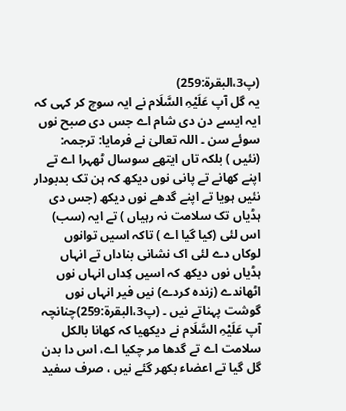(پ3،البقرة:259)
یہ گل آپ عَلَیْہِ السَّلَام نے ایہ سوچ کر کہی کہ ایہ ايسے دن دی شام اے جس دی صبح نوں سوئے سن ۔ اللہ تعالیٰ نے فرمایا: ترجمہ: (نئيں ) بلکہ تاں ایتھے سوسال ٹھہرا اے تے اپنے کھانے تے پانی نوں دیکھ کہ ہن تک بدبودار نئيں ہويا تے اپنے گدھے نوں دیکھ (جس دی ہڈیاں تک سلامت نہ رہیاں ) تے ایہ (سب) اس لئی (کیا گیا اے ) تاکہ اسيں توانوں لوکاں دے لئی اک نشانی بناداں تے انہاں ہڈیاں نوں دیکھ کہ اسيں کِداں انہاں نوں اٹھاندے (زندہ کردے) نيں فیر انہاں نوں گوشت پہناتے نيں ۔ (پ3،البقرة:259)چنانچہ آپ عَلَیْہِ السَّلَام نے دیکھیا کہ کھانا بالکل سلامت اے تے گدھا مر چکيا اے، اس دا بدن گل گیا تے اعضاء بکھر گئے نيں ، صرف سفید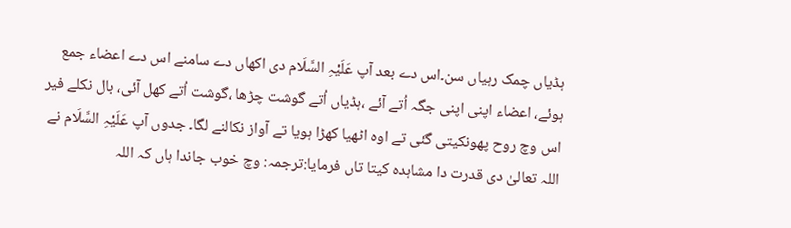ہڈیاں چمک رہیاں سن۔اس دے بعد آپ عَلَیْہِ السَّلَام دی اکھاں دے سامنے اس دے اعضاء جمع ہوئے، اعضاء اپنی اپنی جگہ اُتے آئے ،ہڈیاں اُتے گوشت چڑھا ،گوشت اُتے کھل آئی، بال نکلے فیر اس وچ روح پھونکيتی گئی تے اوہ اٹھیا کھڑا ہويا تے آواز نکالنے لگا۔ جدوں آپ عَلَیْہِ السَّلَام نے اللہ تعالیٰ دی قدرت دا مشاہدہ کيتا تاں فرمایا:ترجمہ: وچ خوب جاندا ہاں کہ اللہ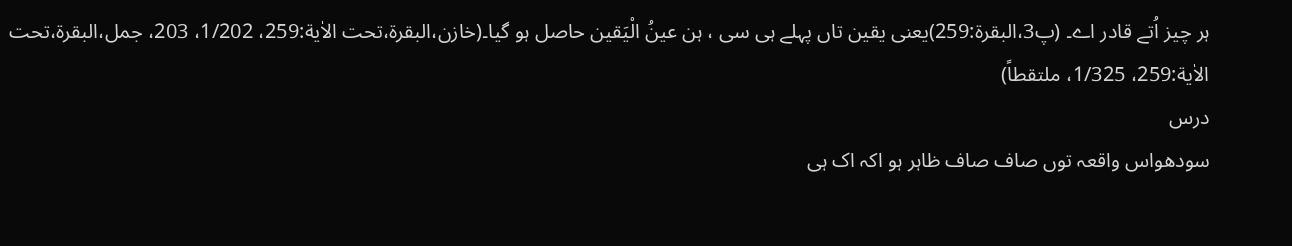ہر چیز اُتے قادر اے۔ (پ3،البقرة:259)یعنی یقین تاں پہلے ہی سی ، ہن عینُ الْیَقین حاصل ہو گیا۔(خازن،البقرة،تحت الاٰية:259، 1/202، 203، جمل،البقرة،تحت الاٰية:259، 1/325، ملتقطاً)
درس
سودھواس واقعہ توں صاف صاف ظاہر ہو اکہ اک ہی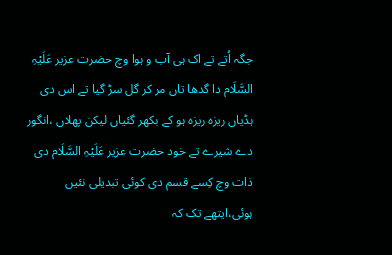جگہ اُتے تے اک ہی آب و ہوا وچ حضرت عزیر عَلَیْہِ السَّلَام دا گدھا تاں مر کر گل سڑ گیا تے اس دی ہڈیاں ریزہ ریزہ ہو کے بکھر گئياں لیکن پھلاں ،انگور دے شیرے تے خود حضرت عزیر عَلَیْہِ السَّلَام دی ذات وچ کِسے قسم دی کوئی تبدیلی نئيں ہوئی،ایتھے تک کہ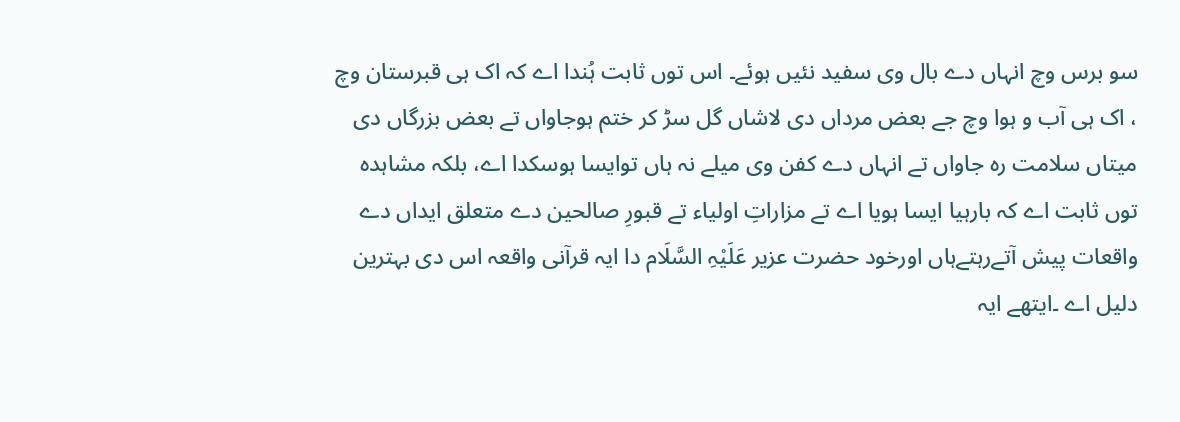سو برس وچ انہاں دے بال وی سفید نئيں ہوئے۔ اس توں ثابت ہُندا اے کہ اک ہی قبرستان وچ ، اک ہی آب و ہوا وچ جے بعض مرداں دی لاشاں گل سڑ کر ختم ہوجاواں تے بعض بزرگاں دی میتاں سلامت رہ جاواں تے انہاں دے کفن وی میلے نہ ہاں توایسا ہوسکدا اے، بلکہ مشاہدہ توں ثابت اے کہ بارہیا ایسا ہويا اے تے مزاراتِ اولياء تے قبورِ صالحین دے متعلق ایداں دے واقعات پیش آتےرہتےہاں اورخود حضرت عزیر عَلَیْہِ السَّلَام دا ایہ قرآنی واقعہ اس دی بہترین دلیل اے ۔ایتھے ایہ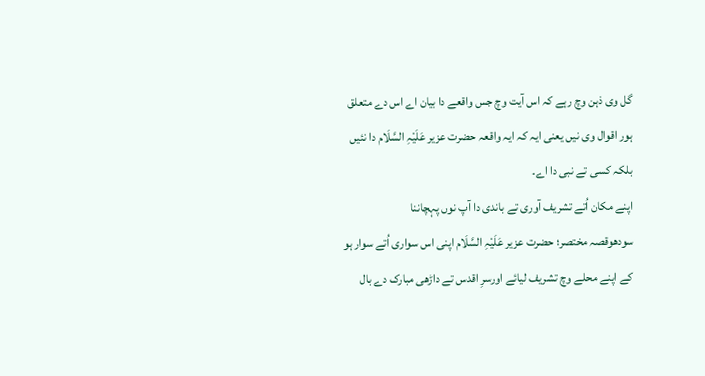گل وی ذہن وچ رہے کہ اس آیت وچ جس واقعے دا بیان اے اس دے متعلق ہور اقوال وی نيں یعنی ایہ کہ ایہ واقعہ حضرت عزیر عَلَیْہِ السَّلَام دا نئيں بلکہ کسی تے نبی دا اے۔
اپنے مکان اُتے تشریف آوری تے باندی دا آپ نوں پہچاننا
سودھوقصہ مختصر؛ حضرت عزیر عَلَیْہِ السَّلَام اپنی اس سواری اُتے سوار ہو کے اپنے محلے وچ تشریف لیائے اورسرِ اقدس تے داڑھی مبارک دے بال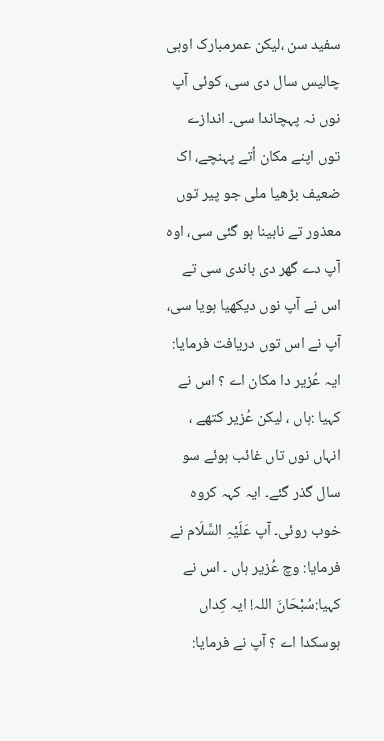سفید سن ،لیکن عمرمبارک اوہی چالیس سال دی سی، کوئی آپ نوں نہ پہچاندا سی۔ اندازے توں اپنے مکان اُتے پہنچے، اک ضعیف بڑھیا ملی جو پیر توں معذور تے نابینا ہو گئی سی، اوہ آپ دے گھر دی باندی سی تے اس نے آپ نوں دیکھیا ہويا سی، آپ نے اس توں دریافت فرمایا: ایہ عُزیر دا مکان اے ؟ اس نے کہیا :ہاں ، لیکن عُزیر کتھے ، انہاں نوں تاں غائب ہوئے سو سال گذر گئے۔ ایہ کہہ کروہ خوب روئی۔ آپ عَلَیْہِ السَّلَام نے فرمایا: وچ عُزیر ہاں ۔ اس نے کہیا:سُبْحَانَ اللہ! ایہ کِداں ہوسکدا اے ؟ آپ نے فرمایا: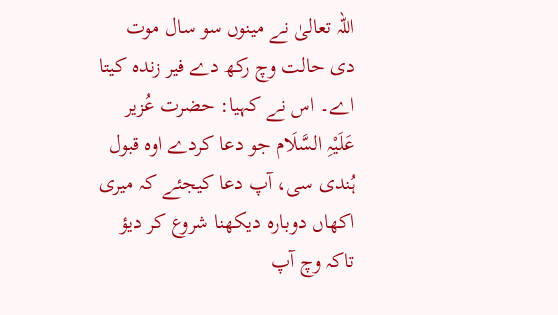اللہ تعالیٰ نے مینوں سو سال موت دی حالت وچ رکھ دے فیر زندہ کيتا اے۔ اس نے کہیا: حضرت عُزیر عَلَیْہِ السَّلَام جو دعا کردے اوہ قبول ہُندی سی، آپ دعا کیجئے کہ میری اکھاں دوبارہ دیکھنا شروع کر دیؤ تاکہ وچ آپ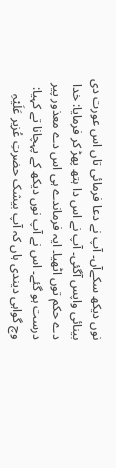نوں دیکھ سکےآں۔ آپ نے دعا فرمائی تاں اس عورت دی بینائی واپس آگئی۔ آپ نے اس دا ہتھ پھڑ کر فرمایا: خدا دے حکم توں اٹھیا۔ ایہ فرماندے ہی اس دے معذور پیر درست ہو گئے۔ اس نے آپ نوں دیکھ کے پہچانا تے کہیا: وچ گواہی دیندی ہاں کہ آپ بیشک حضرتِ عُزیر عَلَیْہِ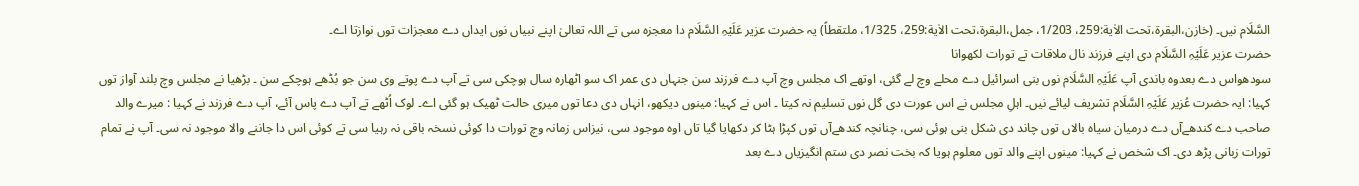السَّلَام نيں۔ (خازن،البقرة،تحت الاٰية:259، 1/203، جمل،البقرة،تحت الاٰية:259، 1/325، ملتقطاً) یہ حضرت عزیر عَلَیْہِ السَّلَام دا معجزہ سی تے اللہ تعالیٰ اپنے نبیاں نوں ایداں دے معجزات توں نوازتا اے۔
حضرت عزیر عَلَیْہِ السَّلَام دی اپنے فرزند نال ملاقات تے تورات لکھوانا
سودھواس دے بعدوہ باندی آپ عَلَیْہِ السَّلَام نوں بنی اسرائیل دے محلے وچ لے گئی، اوتھے اک مجلس وچ آپ دے فرزند سن جنہاں دی عمر اک سو اٹھارہ سال ہوچکی سی تے آپ دے پوتے وی سن جو بُڈھے ہوچکے سن ۔ بڑھیا نے مجلس وچ بلند آواز توں کہیا: ایہ حضرت عُزیر عَلَیْہِ السَّلَام تشریف لیائے نيں۔ اہلِ مجلس نے اس عورت دی گل نوں تسلیم نہ کيتا ۔ اس نے کہیا: مینوں دیکھو، انہاں دی دعا توں میری حالت ٹھیک ہو گئی اے۔ لوک اُٹھے تے آپ دے پاس آئے، آپ دے فرزند نے کہیا : میرے والد صاحب دے کندھےآں دے درمیان سیاہ بالاں توں چاند دی شکل بنی ہوئی سی، چنانچہ کندھےآں توں کپڑا ہٹا کر دکھایا گیا تاں اوہ موجود سی، نیزاس زمانہ وچ تورات دا کوئی نسخہ باقی نہ رہیا سی تے کوئی اس دا جاننے والا موجود نہ سی۔ آپ نے تمام تورات زبانی پڑھ دی۔ اک شخص نے کہیا: مینوں اپنے والد توں معلوم ہويا کہ بخت نصر دی ستم انگیزیاں دے بعد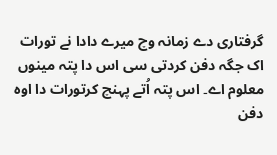گرفتاری دے زمانہ وچ میرے دادا نے تورات اک جگہ دفن کردتی سی اس دا پتہ مینوں معلوم اے۔ اس پتہ اُتے پہنچ کرتورات دا اوہ دفن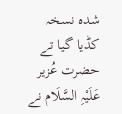شدہ نسخہ کڈیا گیا تے حضرت عُزیر عَلَیْہِ السَّلَام نے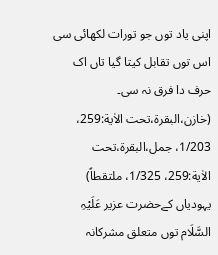اپنی یاد توں جو تورات لکھائی سی اس توں تقابل کيتا گیا تاں اک حرف دا فرق نہ سی۔ (خازن،البقرة،تحت الاٰية:259، 1/203، جمل،البقرة،تحت الاٰية:259، 1/325، ملتقطاً)
یہودیاں کےحضرت عزیر عَلَیْہِ السَّلَام توں متعلق مشرکانہ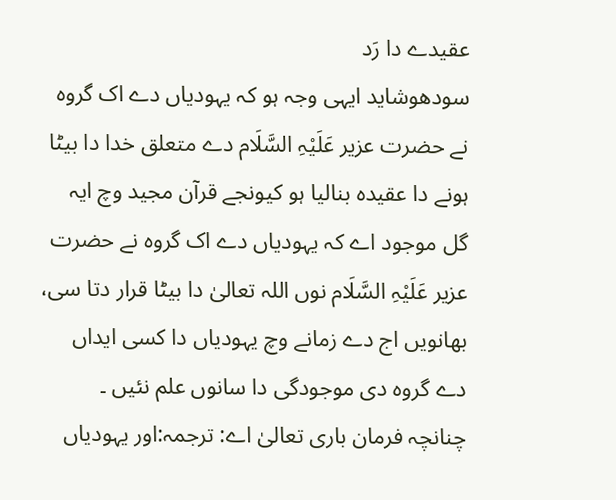عقیدے دا رَد
سودھوشاید ایہی وجہ ہو کہ یہودیاں دے اک گروہ نے حضرت عزیر عَلَیْہِ السَّلَام دے متعلق خدا دا بیٹا ہونے دا عقیدہ بنالیا ہو کیونجے قرآن مجید وچ ایہ گل موجود اے کہ یہودیاں دے اک گروہ نے حضرت عزیر عَلَیْہِ السَّلَام نوں اللہ تعالیٰ دا بیٹا قرار دتا سی، بھانويں اج دے زمانے وچ یہودیاں دا کسی ایداں دے گروہ دی موجودگی دا سانوں علم نئيں ۔ چنانچہ فرمان باری تعالیٰ اے: ترجمہ:اور یہودیاں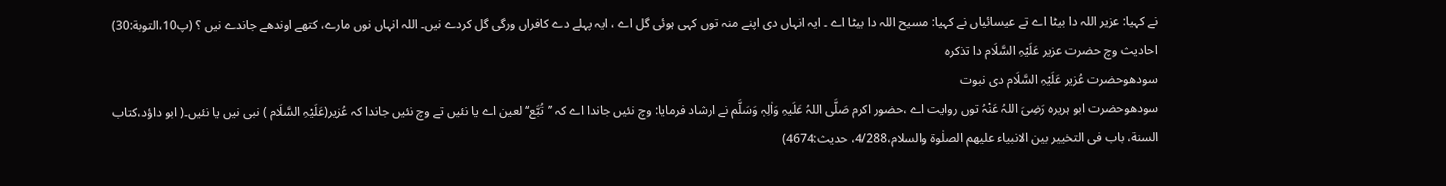نے کہیا: عزیر اللہ دا بیٹا اے تے عیسائیاں نے کہیا: مسیح اللہ دا بیٹا اے ۔ ایہ انہاں دی اپنے منہ توں کہی ہوئی گل اے ، ایہ پہلے دے کافراں ورگی گل کردے نيں۔ اللہ انہاں نوں مارے، کتھے اوندھے جاندے نيں ؟ (پ10،التوبة:30)
احادیث وچ حضرت عزیر عَلَیْہِ السَّلَام دا تذکرہ
سودھوحضرت عُزیر عَلَیْہِ السَّلَام دی نبوت
سودھوحضرت ابو ہریرہ رَضِیَ اللہُ عَنْہُ توں روایت اے ،حضور اکرم صَلَّی اللہُ عَلَیہِ وَاٰلِہٖ وَسَلَّم نے ارشاد فرمایا: وچ نئيں جاندا اے کہ ’’تُبَّع‘‘لعین اے یا نئيں تے وچ نئيں جاندا کہ عُزیر(عَلَیْہِ السَّلَام ) نبی نيں یا نئيں۔( ابو داؤد،کتاب السنة، باب فی التخییر بین الانبیاء علیھم الصلٰوة والسلام،4/288، حدیث:4674)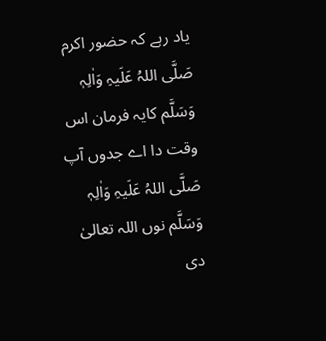یاد رہے کہ حضور اکرم صَلَّی اللہُ عَلَیہِ وَاٰلِہٖ وَسَلَّم کایہ فرمان اس وقت دا اے جدوں آپ صَلَّی اللہُ عَلَیہِ وَاٰلِہٖ وَسَلَّم نوں اللہ تعالیٰ دی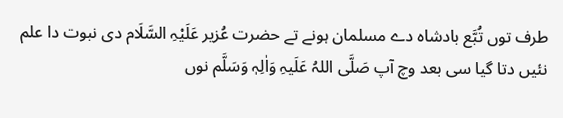طرف توں تُبَّع بادشاہ دے مسلمان ہونے تے حضرت عُزیر عَلَیْہِ السَّلَام دی نبوت دا علم نئيں دتا گیا سی بعد وچ آپ صَلَّی اللہُ عَلَیہِ وَاٰلِہٖ وَسَلَّم نوں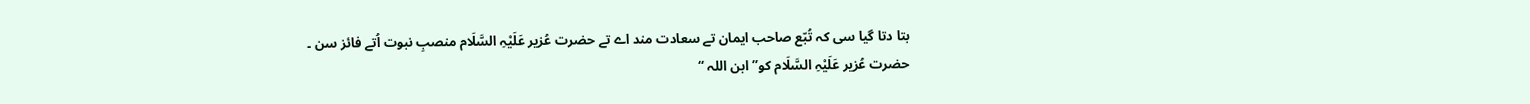بتا دتا گیا سی کہ تُبّع صاحب ایمان تے سعادت مند اے تے حضرت عُزیر عَلَیْہِ السَّلَام منصبِ نبوت اُتے فائز سن ۔
حضرت عُزیر عَلَیْہِ السَّلَام کو’’ابن اللہ ‘‘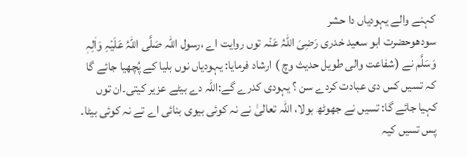کہنے والے یہودیاں دا حشر
سودھوحضرت ابو سعید خدری رَضِیَ اللہُ عَنْہ توں روایت اے ،رسول اللہ صَلَّی اللہُ عَلَیْہِ وَاٰلِہٖ وَسَلَّم نے (شفاعت والی طویل حدیث وچ ) ارشاد فرمایا: یہودیاں نوں بلیا کے پُچھیا جائے گا کہ تسيں کس دی عبادت کردے سن ؟ یہودی کدرے گے:اللہ دے بیٹے عزیر کیتی۔ان توں کہیا جائے گا: تسيں نے جھوٹھ بولا، اللہ تعالیٰ نے نہ کوئی بیوی بنائی اے تے نہ کوئی بیٹا۔ پس تسيں کیہ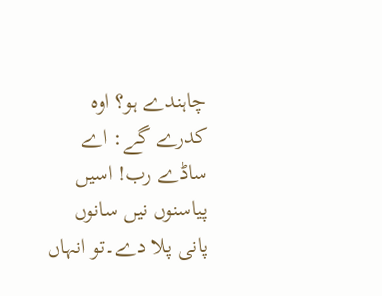چاہندے ہو؟ اوہ کدرے گے: اے ساڈے رب! اسيں پیاسنوں نيں سانوں پانی پلا دے۔تو انہاں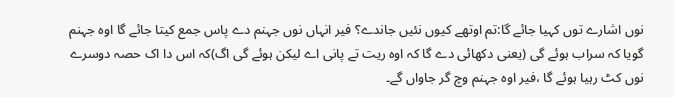نوں اشارے توں کہیا جائے گا:تم اوتھے کیوں نئيں جاندے؟ فیر انہاں نوں جہنم دے پاس جمع کيتا جائے گا اوہ جہنم گویا کہ سراب ہوئے گی (یعنی دکھائی دے گا کہ اوہ ریت تے پانی اے لیکن ہوئے گی اگ)کہ اس دا اک حصہ دوسرے نوں کٹ رہیا ہوئے گا ،فیر اوہ جہنم وچ گر جاواں گے۔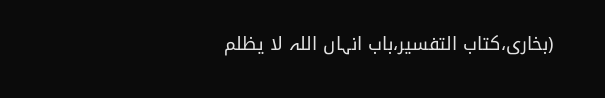(بخاری،کتاب التفسیر،باب انہاں اللہ لا یظلم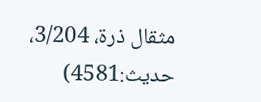مثقال ذرة، 3/204، حدیث:4581)